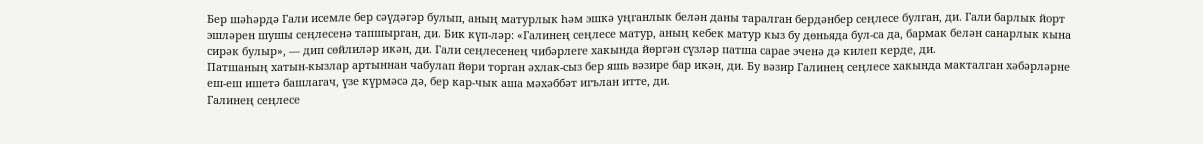Бер шәһәрдә Гали исемле бер сәүдәгәр булып, аның матурлык һәм эшкә уңганлык белән даны таралган бердәнбер сеңлесе булган, ди. Гали барлык йорт эшләрен шушы сеңлесенә тапшырган, ди. Бик күп-ләр: «Галинең сеңлесе матур, аның кебек матур кыз бу дөньяда бул-са да, бармак белән санарлык кына сирәк булыр», — дип сөйлиләр икән, ди. Гали сеңлесенең чибәрлеге хакында йөргән сүзләр патша сарае эченә дә килеп керде, ди.
Патшаның хатын-кызлар артыннан чабулап йөри торган әхлак-сыз бер яшь вәзире бар икән, ди. Бу вәзир Галинең сеңлесе хакында макталган хәбәрләрне еш-еш ишетә башлагач, үзе күрмәсә дә, бер кар-чык аша мәхәббәт игълан итте, ди.
Галинең сеңлесе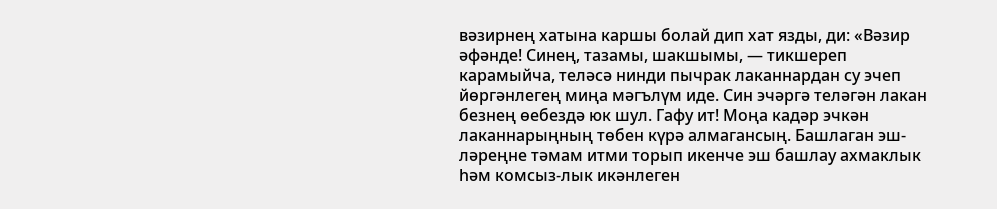вәзирнең хатына каршы болай дип хат язды, ди: «Вәзир әфәнде! Синең, тазамы, шакшымы, — тикшереп карамыйча, теләсә нинди пычрак лаканнардан су эчеп йөргәнлегең миңа мәгълүм иде. Син эчәргә теләгән лакан безнең өебездә юк шул. Гафу ит! Моңа кадәр эчкән лаканнарыңның төбен күрә алмагансың. Башлаган эш-ләреңне тәмам итми торып икенче эш башлау ахмаклык һәм комсыз-лык икәнлеген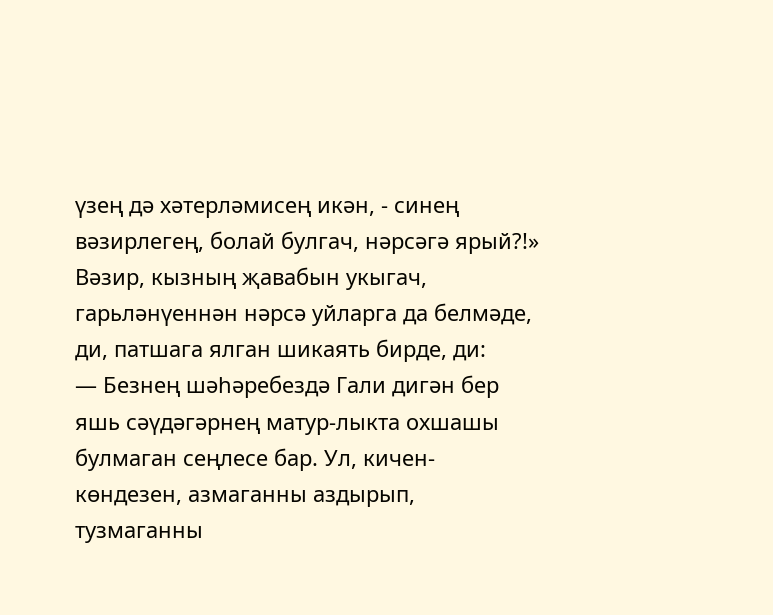үзең дә хәтерләмисең икән, - синең вәзирлегең, болай булгач, нәрсәгә ярый?!»
Вәзир, кызның җавабын укыгач, гарьләнүеннән нәрсә уйларга да белмәде, ди, патшага ялган шикаять бирде, ди:
— Безнең шәһәребездә Гали дигән бер яшь сәүдәгәрнең матур-лыкта охшашы булмаган сеңлесе бар. Ул, кичен-көндезен, азмаганны аздырып, тузмаганны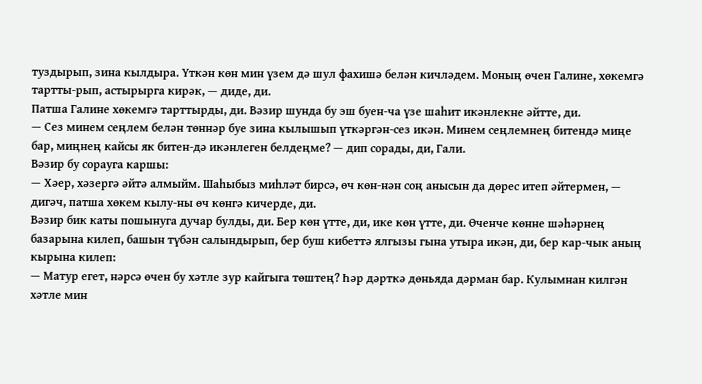туздырып, зина кылдыра. Үткән көн мин үзем дә шул фахишә белән кичләдем. Моның өчен Галине, хөкемгә тартты-рып, астырырга кирәк, — диде, ди.
Патша Галине хөкемгә тарттырды, ди. Вәзир шунда бу эш буен-ча үзе шаһит икәнлекне әйтте, ди.
— Сез минем сеңлем белән төннәр буе зина кылышып үткәргән-сез икән. Минем сеңлемнең битендә миңе бар, миңнең кайсы як битен-дә икәнлеген белдеңме? — дип сорады, ди, Гали.
Вәзир бу сорауга каршы:
— Хәер, хәзергә әйтә алмыйм. Шаһыбыз миһләт бирсә, өч көн-нән соң анысын да дөрес итеп әйтермен, — дигәч, патша хөкем кылу-ны өч көнгә кичерде, ди.
Вәзир бик каты пошынуга дучар булды, ди. Бер көн үтте, ди, ике көн үтте, ди. Өченче көнне шәһәрнең базарына килеп, башын түбән салындырып, бер буш кибеттә ялгызы гына утыра икән, ди, бер кар-чык аның кырына килеп:
— Матур егет, нәрсә өчен бу хәтле зур кайгыга төштең? Һәр дәрткә дөньяда дәрман бар. Кулымнан килгән хәтле мин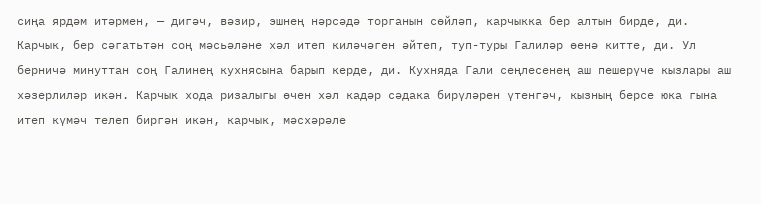сиңа ярдәм итәрмен, — дигәч, вәзир, эшнең нәрсәдә торганын сөйләп, карчыкка бер алтын бирде, ди.
Карчык, бер сәгатьтән соң мәсьәләне хәл итеп киләчәген әйтеп, туп-туры Галиләр өенә китте, ди. Ул берничә минуттан соң Галинең кухнясына барып керде, ди. Кухняда Гали сеңлесенең аш пешерүче кызлары аш хәзерлиләр икән. Карчык хода ризалыгы өчен хәл кадәр сәдака бирүләрен үтенгәч, кызның берсе юка гына итеп күмәч телеп биргән икән, карчык, мәсхәрәле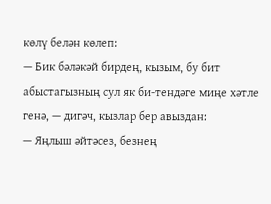көлү белән көлеп:
— Бик бәләкәй бирдең, кызым, бу бит абыстагызның сул як би-тендәге миңе хәтле генә, — дигәч, кызлар бер авыздан:
— Яңлыш әйтәсез, безнең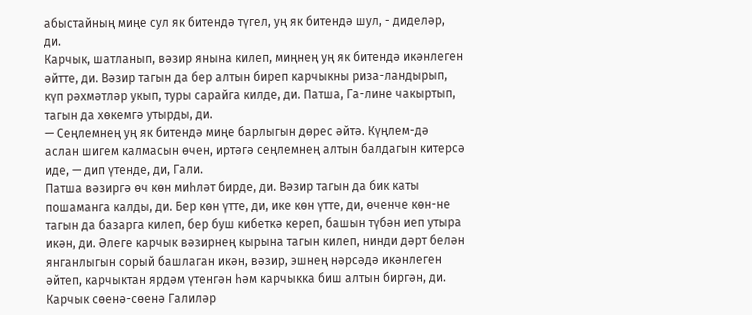абыстайның миңе сул як битендә түгел, уң як битендә шул, - диделәр, ди.
Карчык, шатланып, вәзир янына килеп, миңнең уң як битендә икәнлеген әйтте, ди. Вәзир тагын да бер алтын биреп карчыкны риза-ландырып, күп рәхмәтләр укып, туры сарайга килде, ди. Патша, Га-лине чакыртып, тагын да хөкемгә утырды, ди.
— Сеңлемнең уң як битендә миңе барлыгын дөрес әйтә. Күңлем-дә аслан шигем калмасын өчен, иртәгә сеңлемнең алтын балдагын китерсә иде, — дип үтенде, ди, Гали.
Патша вәзиргә өч көн миһләт бирде, ди. Вәзир тагын да бик каты пошаманга калды, ди. Бер көн үтте, ди, ике көн үтте, ди, өченче көн-не тагын да базарга килеп, бер буш кибеткә кереп, башын түбән иеп утыра икән, ди. Әлеге карчык вәзирнең кырына тагын килеп, нинди дәрт белән янганлыгын сорый башлаган икән, вәзир, эшнең нәрсәдә икәнлеген әйтеп, карчыктан ярдәм үтенгән һәм карчыкка биш алтын биргән, ди. Карчык сөенә-сөенә Галиләр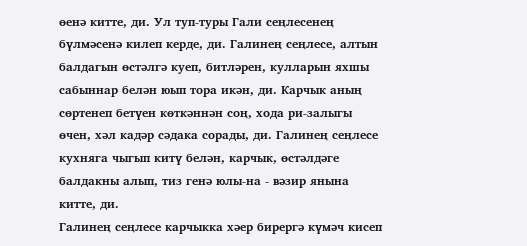өенә китте, ди. Ул туп-туры Гали сеңлесенең бүлмәсенә килеп керде, ди. Галинең сеңлесе, алтын балдагын өстәлгә куеп, битләрен, кулларын яхшы сабыннар белән юып тора икән, ди. Карчык аның сөртенеп бетүен көткәннән соң, хода ри-залыгы өчен, хәл кадәр сәдака сорады, ди. Галинең сеңлесе кухняга чыгып китү белән, карчык, өстәлдәге балдакны алып, тиз генә юлы-на - вәзир янына китте, ди.
Галинең сеңлесе карчыкка хәер бирергә күмәч кисеп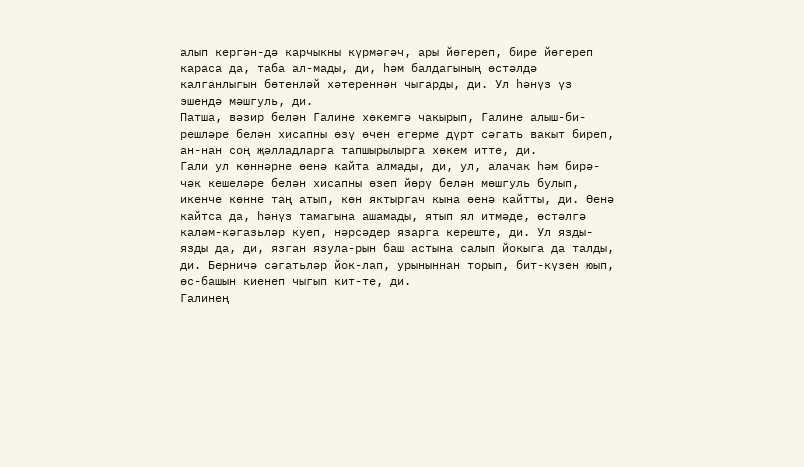алып кергән-дә карчыкны күрмәгәч, ары йөгереп, бире йөгереп караса да, таба ал-мады, ди, һәм балдагының өстәлдә калганлыгын бөтенләй хәтереннән чыгарды, ди. Ул һәнүз үз эшендә мәшгуль, ди.
Патша, вәзир белән Галине хөкемгә чакырып, Галине алыш-би-решләре белән хисапны өзү өчен егерме дүрт сәгать вакыт биреп, ан-нан соң җәлладларга тапшырылырга хөкем итте, ди.
Гали ул көннәрне өенә кайта алмады, ди, ул, алачак һәм бирә-чәк кешеләре белән хисапны өзеп йөрү белән мөшгуль булып, икенче көнне таң атып, көн яктыргач кына өенә кайтты, ди. Өенә кайтса да, һәнүз тамагына ашамады, ятып ял итмәде, өстәлгә каләм-кәгазьләр куеп, нәрсәдер язарга кереште, ди. Ул язды-язды да, ди, язган язула-рын баш астына салып йокыга да талды, ди. Берничә сәгатьләр йок-лап, урыныннан торып, бит-күзен юып, өс-башын киенеп чыгып кит-те, ди.
Галинең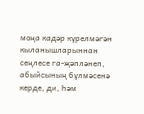моңа кадәр күрелмәгән кыланышларыннан сеңлесе га-җәпләнеп, абыйсының бүлмәсенә керде, ди, һәм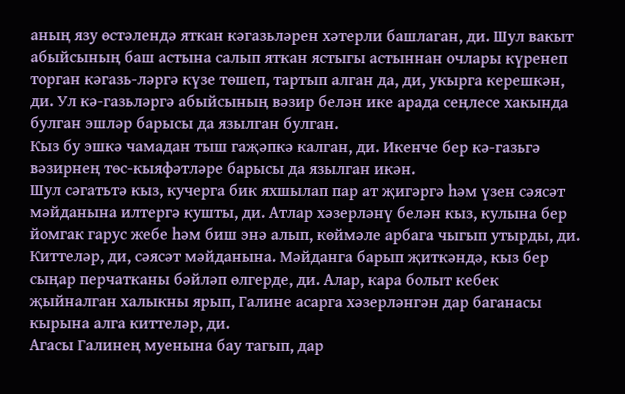аның язу өстәлендә яткан кәгазьләрен хәтерли башлаган, ди. Шул вакыт абыйсының баш астына салып яткан ястыгы астыннан очлары күренеп торган кәгазь-ләргә күзе төшеп, тартып алган да, ди, укырга керешкән, ди. Ул кә-газьләргә абыйсының вәзир белән ике арада сеңлесе хакында булган эшләр барысы да язылган булган.
Кыз бу эшкә чамадан тыш гаҗәпкә калган, ди. Икенче бер кә-газьгә вәзирнең төс-кыяфәтләре барысы да язылган икән.
Шул сәгатьтә кыз, кучерга бик яхшылап пар ат җигәргә һәм үзен сәясәт мәйданына илтергә кушты, ди. Атлар хәзерләнү белән кыз, кулына бер йомгак гарус жебе һәм биш энә алып, көймәле арбага чыгып утырды, ди. Киттеләр, ди, сәясәт мәйданына. Мәйданга барып җиткәндә, кыз бер сыңар перчатканы бәйләп өлгерде, ди. Алар, кара болыт кебек җыйналган халыкны ярып, Галине асарга хәзерләнгән дар баганасы кырына алга киттеләр, ди.
Агасы Галинең муенына бау тагып, дар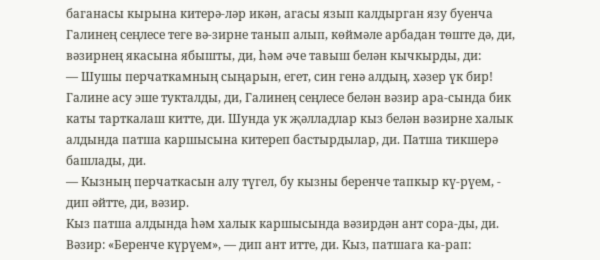баганасы кырына китерә-ләр икән, агасы язып калдырган язу буенча Галинең сеңлесе теге вә-зирне танып алып, көймәле арбадан төште дә, ди, вәзирнең якасына ябышты, ди, һәм әче тавыш белән кычкырды, ди:
— Шушы перчаткамның сыңарын, егет, син генә алдың, хәзер үк бир!
Галине асу эше тукталды, ди, Галинең сеңлесе белән вәзир ара-сында бик каты тарткалаш китте, ди. Шунда ук җәлладлар кыз белән вәзирне халык алдында патша каршысына китереп бастырдылар, ди. Патша тикшерә башлады, ди.
— Кызның перчаткасын алу түгел, бу кызны беренче тапкыр кү-рүем, - дип әйтте, ди, вәзир.
Кыз патша алдында һәм халык каршысында вәзирдән ант сора-ды, ди. Вәзир: «Беренче күрүем», — дип ант итте, ди. Кыз, патшага ка-рап: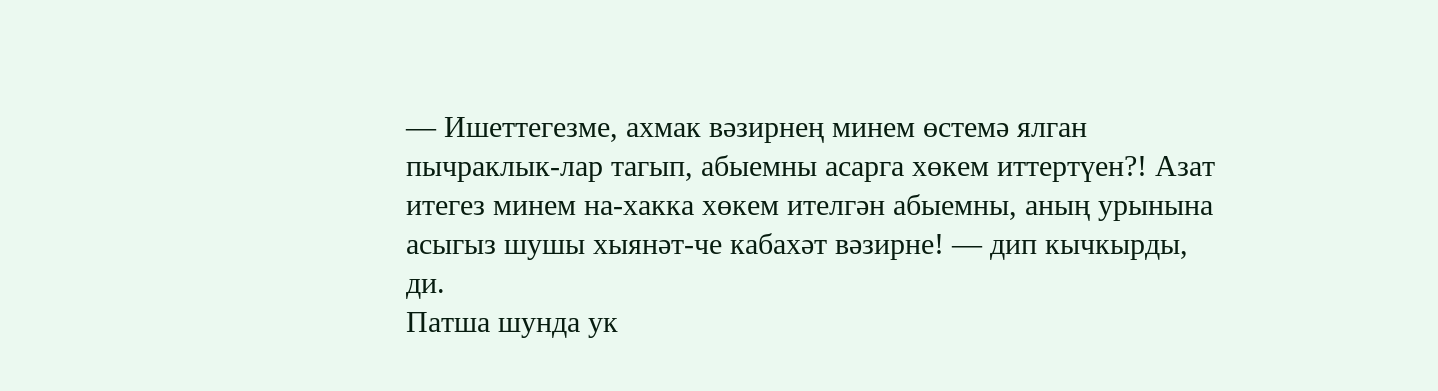— Ишеттегезме, ахмак вәзирнең минем өстемә ялган пычраклык-лар тагып, абыемны асарга хөкем иттертүен?! Азат итегез минем на-хакка хөкем ителгән абыемны, аның урынына асыгыз шушы хыянәт-че кабахәт вәзирне! — дип кычкырды, ди.
Патша шунда ук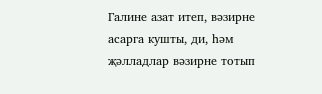Галине азат итеп, вәзирне асарга кушты, ди, һәм җәлладлар вәзирне тотып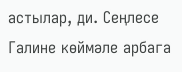астылар, ди. Сеңлесе Галине көймәле арбага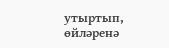утыртып, өйләренә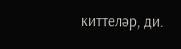киттеләр, ди.